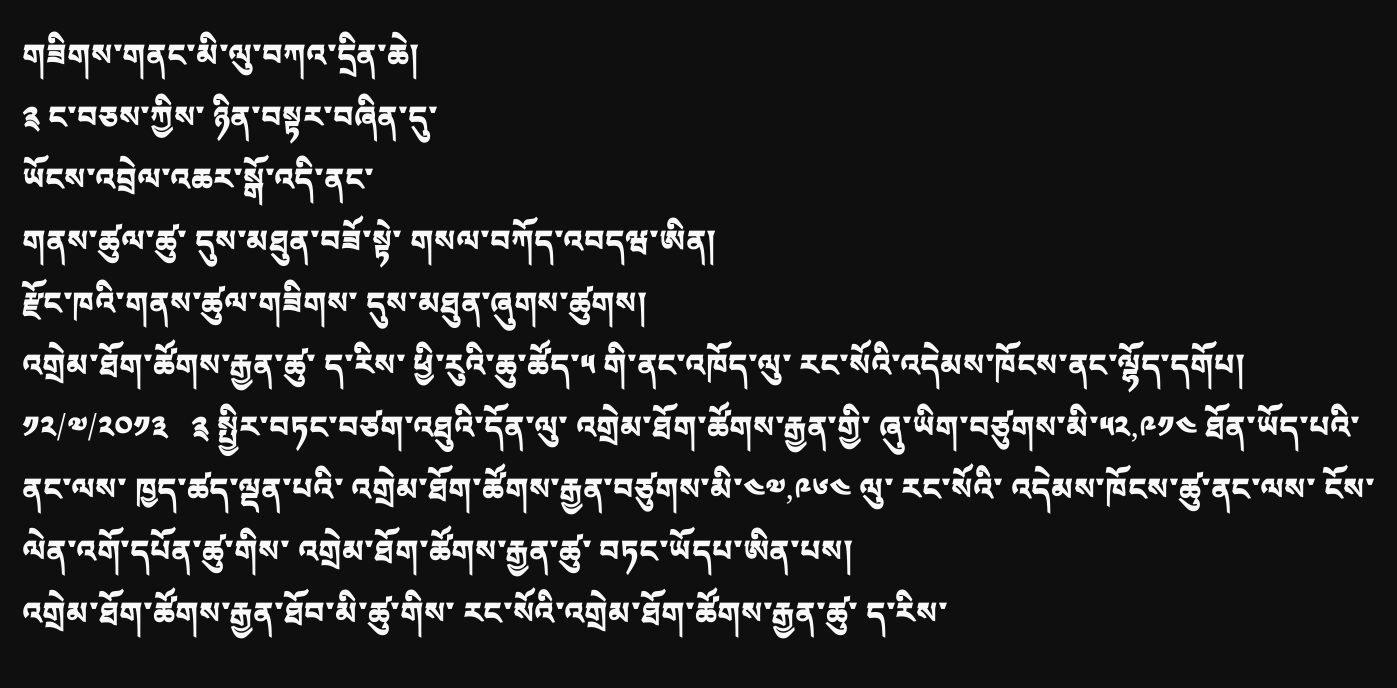གཟིགས་གནང་མི་ལུ་བཀའ་དྲིན་ཆེ།
༉ ང་བཅས་ཀྱིས་ ཉིན་བསྟར་བཞིན་དུ་
ཡོངས་འབྲེལ་འཆར་སྒོ་འདི་ནང་
གནས་ཚུལ་ཚུ་ དུས་མཐུན་བཟོ་སྟེ་ གསལ་བཀོད་འབདཝ་ཨིན།
རྫོང་ཁའི་གནས་ཚུལ་གཟིགས་ དུས་མཐུན་ཞུགས་ཚུགས།
འགྲེམ་ཐོག་ཚོགས་རྒྱན་ཚུ་ ད་རིས་ ཕྱི་རུའི་ཆུ་ཚོད་༥ གི་ནང་འཁོད་ལུ་ རང་སོའི་འདེམས་ཁོངས་ནང་ལྷོད་དགོཔ།
༡༢/༧/༢༠༡༣   ༉ སྤྱིར་བཏང་བཙག་འཐུའི་དོན་ལུ་ འགྲེམ་ཐོག་ཚོགས་རྒྱན་གྱི་ ཞུ་ཡིག་བཙུགས་མི་༥༢,༩༡༤ ཐོན་ཡོད་པའི་ནང་ལས་ ཁྱད་ཚད་ལྡན་པའི་ འགྲེམ་ཐོག་ཚོགས་རྒྱན་བཙུགས་མི་༤༧,༩༦༤ ལུ་ རང་སོའི་ འདེམས་ཁོངས་ཚུ་ནང་ལས་ ངོས་ལེན་འགོ་དཔོན་ཚུ་གིས་ འགྲེམ་ཐོག་ཚོགས་རྒྱན་ཚུ་ བཏང་ཡོདཔ་ཨིན་པས།
འགྲེམ་ཐོག་ཚོགས་རྒྱན་ཐོབ་མི་ཚུ་གིས་ རང་སོའི་འགྲེམ་ཐོག་ཚོགས་རྒྱན་ཚུ་ ད་རིས་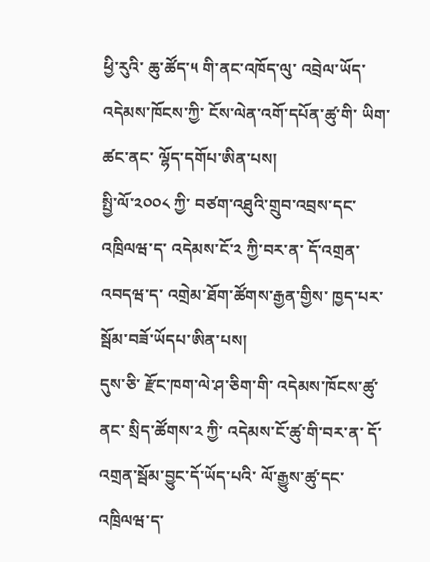ཕྱི་རུའི་ ཆུ་ཚོད་༥ གི་ནང་འཁོད་ལུ་ འབྲེལ་ཡོད་འདེམས་ཁོངས་ཀྱི་ ངོས་ལེན་འགོ་དཔོན་ཚུ་གི་ ཡིག་ཚང་ནང་ ལྷོད་དགོཔ་ཨིན་པས།
སྤྱི་ལོ་༢༠༠༨ ཀྱི་ བཙག་འཐུའི་གྲུབ་འབྲས་དང་འཁྲིལཝ་ད་ འདེམས་ངོ་༢ ཀྱི་བར་ན་ དོ་འགྲན་འབདཝ་ད་ འགྲེམ་ཐོག་ཚོགས་རྒྱན་གྱིས་ ཁྱད་པར་སྦོམ་བཟོ་ཡོདཔ་ཨིན་པས།
དུས་ཅི་ རྫོང་ཁག་ལེ་ཤ་ཅིག་གི་ འདེམས་ཁོངས་ཚུ་ནང་ སྲིད་ཚོགས་༢ ཀྱི་ འདེམས་ངོ་ཚུ་གི་བར་ན་ དོ་འགྲན་སྦོམ་བྱུང་དོ་ཡོད་པའི་ ལོ་རྒྱུས་ཚུ་དང་འཁྲིལཝ་ད་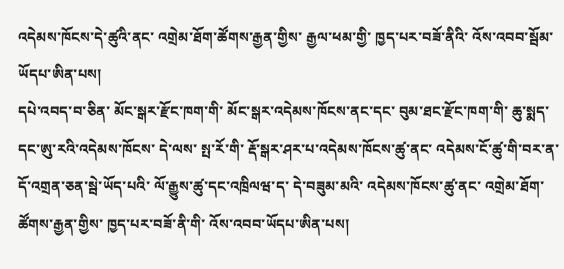འདེམས་ཁོངས་དེ་ཚུའི་ནང་ འགྲེམ་ཐོག་ཚོགས་རྒྱན་གྱིས་ རྒྱལ་ཕམ་གྱི་ ཁྱད་པར་བཟོ་ནིའི་ འོས་འབབ་སྦོམ་ཡོདཔ་ཨིན་པས།
དཔེ་འབད་བ་ཅིན་ མོང་སྒར་རྫོང་ཁག་གི་ མོང་སྒར་འདེམས་ཁོངས་ནང་དང་ བུམ་ཐང་རྫོང་ཁག་གི་ ཆུ་སྨད་དང་ཨུ་རའི་འདེམས་ཁོངས་ དེ་ལས་ སྤ་རོ་གི་ རྡོ་སྒར་ཤར་པ་འདེམས་ཁོངས་ཚུ་ནང་ འདེམས་ངོ་ཚུ་གི་བར་ན་ དོ་འགྲན་ཅན་སྦེ་ཡོད་པའི་ ལོ་རྒྱུས་ཚུ་དང་འཁྲིལཝ་ད་ དེ་བཟུམ་མའི་ འདེམས་ཁོངས་ཚུ་ནང་ འགྲེམ་ཐོག་ཚོགས་རྒྱན་གྱིས་ ཁྱད་པར་བཟོ་ནི་གི་ འོས་འབབ་ཡོདཔ་ཨིན་པས།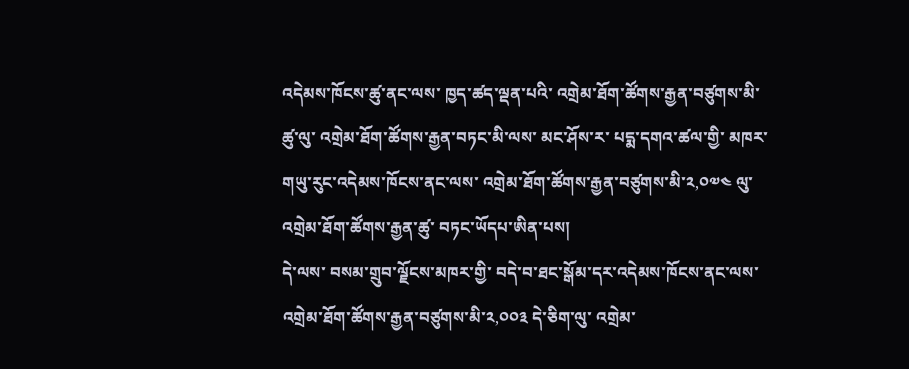འདེམས་ཁོངས་ཚུ་ནང་ལས་ ཁྱད་ཚད་ལྡན་པའི་ འགྲེམ་ཐོག་ཚོགས་རྒྱན་བཙུགས་མི་ཚུ་ལུ་ འགྲེམ་ཐོག་ཚོགས་རྒྱན་བཏང་མི་ལས་ མང་ཤོས་ར་ པདྨ་དགའ་ཚལ་གྱི་ མཁར་གཡུ་རུང་འདེམས་ཁོངས་ནང་ལས་ འགྲེམ་ཐོག་ཚོགས་རྒྱན་བཙུགས་མི་༢,༠༧༤ ལུ་ འགྲེམ་ཐོག་ཚོགས་རྒྱན་ཚུ་ བཏང་ཡོདཔ་ཨིན་པས།
དེ་ལས་ བསམ་གྲུབ་ལྗོངས་མཁར་གྱི་ བདེ་བ་ཐང་སྒོམ་དར་འདེམས་ཁོངས་ནང་ལས་ འགྲེམ་ཐོག་ཚོགས་རྒྱན་བཙུགས་མི་༢,༠༠༣ དེ་ཅིག་ལུ་ འགྲེམ་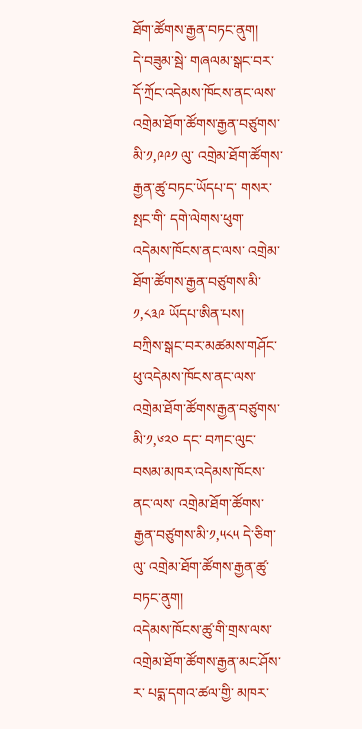ཐོག་ཚོགས་རྒྱན་བཏང་ནུག།
དེ་བཟུམ་སྦེ་ གཞལམ་སྒང་བར་དོ་ཀྲོང་འདེམས་ཁོངས་ནང་ལས་ འགྲེམ་ཐོག་ཚོགས་རྒྱན་བཙུགས་མི་༡,༩༩༡ ལུ་ འགྲེམ་ཐོག་ཚོགས་རྒྱན་ཚུ་བཏང་ཡོདཔ་ད་ གསར་སྤང་གི་ དགེ་ལེགས་ཕུག་འདེམས་ཁོངས་ནང་ལས་ འགྲེམ་ཐོག་ཚོགས་རྒྱན་བཙུགས་མི་༡,༨༣༩ ཡོདཔ་ཨིན་པས།
བཀྲིས་སྒང་བར་མཚམས་གཤོང་ཕུ་འདེམས་ཁོངས་ནང་ལས་ འགྲེམ་ཐོག་ཚོགས་རྒྱན་བཙུགས་མི་༡,༦༢༠ དང་ བཀང་ལུང་བསམ་མཁར་འདེམས་ཁོངས་ནང་ལས་ འགྲེམ་ཐོག་ཚོགས་རྒྱན་བཙུགས་མི་༡,༥༨༥ དེ་ཅིག་ལུ་ འགྲེམ་ཐོག་ཚོགས་རྒྱན་ཚུ་བཏང་ནུག།
འདེམས་ཁོངས་ཚུ་གི་གྲས་ལས་ འགྲེམ་ཐོག་ཚོགས་རྒྱན་མང་ཤོས་ར་ པདྨ་དགའ་ཚལ་གྱི་ མཁར་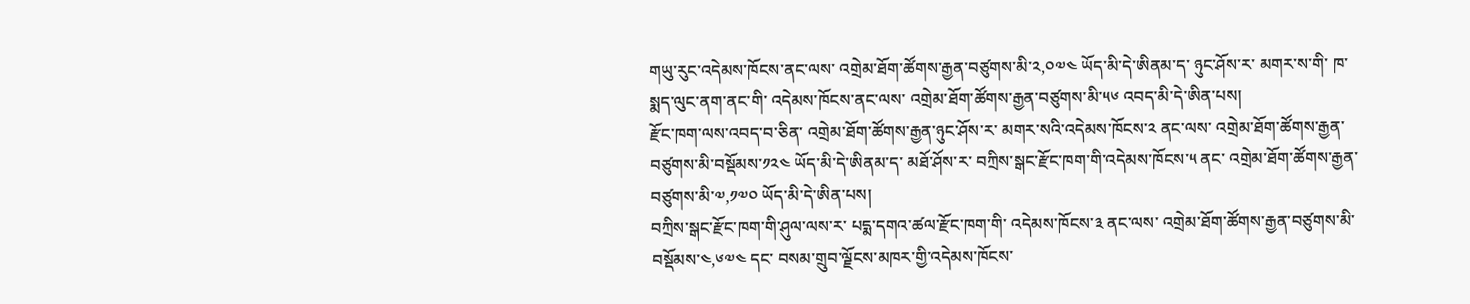གཡུ་རུང་འདེམས་ཁོངས་ནང་ལས་ འགྲེམ་ཐོག་ཚོགས་རྒྱན་བཙུགས་མི་༢,༠༧༤ ཡོད་མི་དེ་ཨིནམ་ད་ ཉུང་ཤོས་ར་ མགར་ས་གི་ ཁ་སྨད་ལུང་ནག་ནང་གི་ འདེམས་ཁོངས་ནང་ལས་ འགྲེམ་ཐོག་ཚོགས་རྒྱན་བཙུགས་མི་༥༦ འབད་མི་དེ་ཨིན་པས།
རྫོང་ཁག་ལས་འབད་བ་ཅིན་ འགྲེམ་ཐོག་ཚོགས་རྒྱན་ཉུང་ཤོས་ར་ མགར་སའི་འདེམས་ཁོངས་༢ ནང་ལས་ འགྲེམ་ཐོག་ཚོགས་རྒྱན་བཙུགས་མི་བསྡོམས་༡༢༤ ཡོད་མི་དེ་ཨིནམ་ད་ མཐོ་ཤོས་ར་ བཀྲིས་སྒང་རྫོང་ཁག་གི་འདེམས་ཁོངས་༥ ནང་ འགྲེམ་ཐོག་ཚོགས་རྒྱན་བཙུགས་མི་༧,༡༧༠ ཡོད་མི་དེ་ཨིན་པས།
བཀྲིས་སྒང་རྫོང་ཁག་གི་ཤུལ་ལས་ར་ པདྨ་དགའ་ཚལ་རྫོང་ཁག་གི་ འདེམས་ཁོངས་༣ ནང་ལས་ འགྲེམ་ཐོག་ཚོགས་རྒྱན་བཙུགས་མི་བསྡོམས་༤,༦༧༤ དང་ བསམ་གྲུབ་ལྗོངས་མཁར་གྱི་འདེམས་ཁོངས་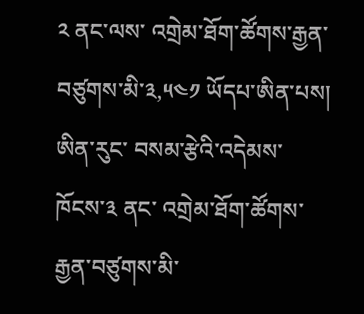༢ ནང་ལས་ འགྲེམ་ཐོག་ཚོགས་རྒྱན་བཙུགས་མི་༣,༥༤༡ ཡོདཔ་ཨིན་པས།
ཨིན་རུང་ བསམ་རྩེའི་འདེམས་ཁོངས་༣ ནང་ འགྲེམ་ཐོག་ཚོགས་རྒྱན་བཙུགས་མི་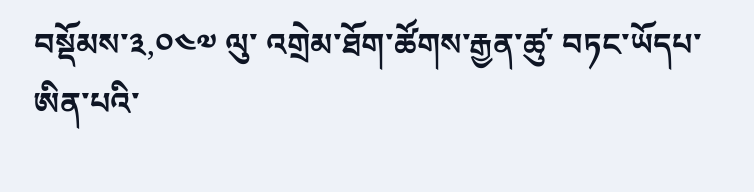བསྡོམས་༣,༠༤༧ ལུ་ འགྲེམ་ཐོག་ཚོགས་རྒྱན་ཚུ་ བཏང་ཡོདཔ་ཨིན་པའི་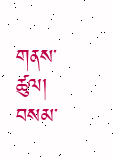གནས་ཚུལ།
བསམ་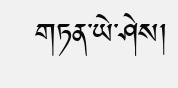གཏན་ཡེ་ཤེས།